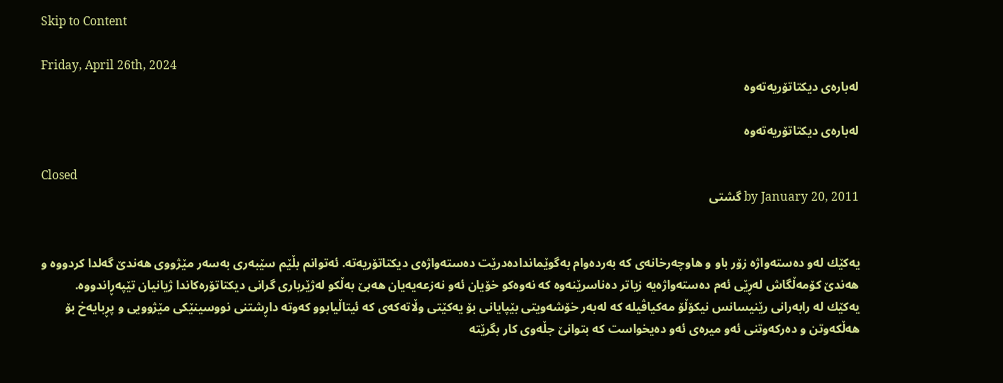Skip to Content

Friday, April 26th, 2024
له‌باره‌ی دیكتاتۆریه‌ته‌وه‌

له‌باره‌ی دیكتاتۆریه‌ته‌وه‌

Closed
by January 20, 2011 گشتی


یه‌كێك له‌و ده‌سته‌واژه‌ زۆر باو ‌و هاوچه‌رخانه‌ی كه‌ به‌رده‌وام به‌گوێمانداده‌درێت ده‌سته‌واژه‌ی دیكتاتۆریه‌ته‌. ئه‌توانم بڵێم سێبه‌ری به‌سه‌ر مێژووی هه‌ندێ‌ گه‌لدا كردووه‌ ‌و هه‌ندێ‌ كۆمه‌ڵگاش له‌ڕێی ئه‌م ده‌سته‌واژه‌یه‌ زیاتر ده‌ناسرێنه‌وه‌ كه‌ نه‌وه‌كو خۆیان ئه‌و نه‌زعه‌یه‌یان هه‌بێ‌ به‌ڵكو له‌ژێرباری گرانی دیكتاتۆره‌كاندا ژیانیان تێپه‌ڕاندووه‌.
یه‌كێك له‌ رابه‌رانی رێنیسانس نیكۆڵۆ مه‌كیاڤیله‌ كه‌ له‌به‌ر خۆشه‌ویتی بێپایانی بۆ یه‌كێتی وڵاته‌كه‌ی كه‌ ئیتاڵیابوو كه‌وته‌ داڕشتنی نووسینێكی مێژوویی ‌و پڕبایه‌خ بۆ هه‌ڵكه‌وتن ‌و ده‌ركه‌وتنی ئه‌و میره‌ی ئه‌و ده‌یخواست كه‌ بتوانێ‌ جڵه‌وی كار بگرێته‌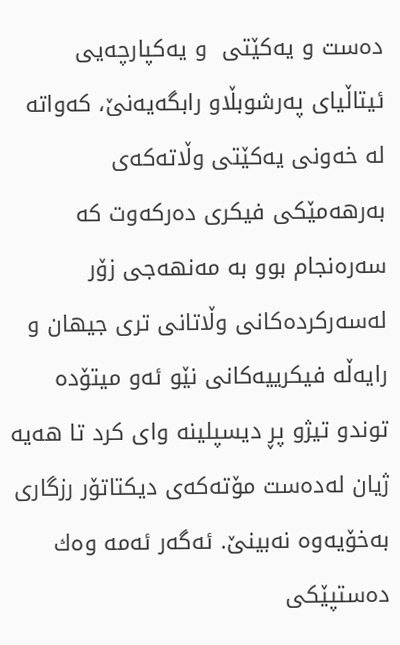ده‌ست ‌و یه‌كێتی  ‌و یه‌كپارچه‌یی ئیتاڵیای په‌رشوبڵاو رابگه‌یه‌نێ‌، كه‌واته‌ له‌ خه‌ونی یه‌كێتی وڵاته‌كه‌ی به‌رهه‌مێكی فیكری ده‌ركه‌وت كه‌ سه‌ره‌نجام بوو به‌ مه‌نهه‌جی زۆر له‌سه‌ركرده‌كانی وڵاتانی تری جیهان ‌و رایه‌ڵه‌ فیكرییه‌كانی نێو ئه‌و میتۆده‌ توند‌و تیژ‌و پڕ دیسپلینه‌ وای كرد تا هه‌یه‌ ژیان له‌ده‌ست مۆته‌كه‌ی دیكتاتۆر رزگاری به‌خۆیه‌وه‌ نه‌بینێ‌. ئه‌گه‌ر ئه‌مه‌ وه‌ك ده‌ستپێكی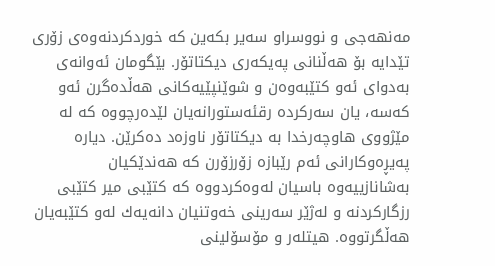مه‌نهه‌جی ‌و نووسراو سه‌یر بكه‌ین كه‌ خوردكردنه‌وه‌ی زۆری تێدایه‌ بۆ هه‌ڵنانی په‌یكه‌ری دیكتاتۆر. بێگومان ئه‌وانه‌ی به‌دوای ئه‌و كتێبه‌وه‌ن ‌و شوێنپێیه‌كانی هه‌ڵده‌گرن ئه‌و كه‌سه‌، یان سه‌ركرده‌ رقئه‌ستورانه‌یان لێده‌رچووه‌ كه‌ له‌ مێژووی هاوچه‌رخدا به‌ دیكتاتۆر ناوزه‌د ده‌كرێن. دیاره‌ په‌یڕه‌وكارانی ئه‌م رێبازه‌ زۆرزۆرن كه‌ هه‌ندێكیان به‌شانازییه‌وه‌ باسیان له‌وه‌كردووه‌ كه‌ كتێبی میر كتێبی رزگاركردنه‌ ‌و له‌ژێر سه‌رینی خه‌وتنیان دانه‌یه‌ك له‌و كتێبه‌یان هه‌ڵگرتووه‌. هیتله‌ر ‌و مۆسۆلینی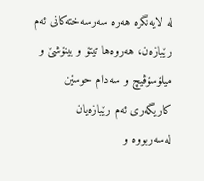له‌ لایه‌نگره‌ هه‌ره‌ سه‌رسه‌خته‌كانی ئه‌م رێبازه‌ن، هه‌روه‌ها تیتۆ ‌و بینۆشێ‌ ‌و میلۆسۆڤیچ ‌و سه‌دام حوسێن كاریگه‌ری ئه‌م رێبازه‌یان له‌سه‌ربووه‌ ‌و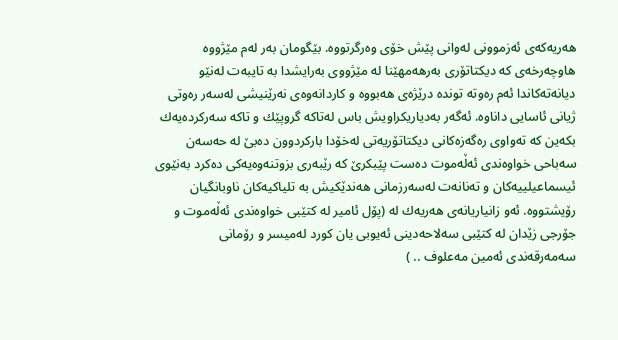هه‌ریه‌كه‌ی ئه‌زموونی له‌وانی پێش خۆی وه‌رگرتووه‌. بێگومان به‌ر له‌م مێژووه‌ هاوچه‌رخه‌ی كه‌ دیكتاتۆری به‌رهه‌مهێنا له‌ مێژووی به‌رایشدا به‌ تایبه‌ت له‌نێو دیانه‌ته‌كاندا ئه‌م ره‌وته‌ تونده‌ درێژه‌ی هه‌بووه‌ ‌و كاردانه‌وه‌ی نه‌رێنیشی له‌سه‌ر ره‌وتی ژیانی ئاسایی داناوه‌. ئه‌گه‌ر به‌دیاریكراویش باس له‌تاكه‌ گروپێك ‌و تاكه‌ سه‌ركرده‌یه‌ك بكه‌ین كه‌ ته‌واوی ره‌گه‌زه‌كانی دیكتاتۆریه‌تی له‌خۆدا باركردوون ده‌بێ‌ له‌ حه‌سه‌ن سه‌باحی خواوه‌ندی ئه‌ڵه‌موت ده‌ست پێبكرێ‌ كه‌ رێبه‌ری بزوتنه‌وه‌یه‌كی ده‌كرد به‌نێوی ئیسماعیلییه‌كان ‌و ته‌نانه‌ت له‌سه‌رزمانی هه‌ندێكیش به‌ تلیاكیه‌كان ناوبانگیان رۆیشتووه‌. ئه‌و زانیاریانه‌ی هه‌ریه‌ك له‌ (پۆل ئامیر له‌ كتێبی خواوه‌ندی ئه‌ڵه‌موت ‌و جۆرجی زێدان له‌ كتێبی سه‌لاحه‌دینی ئه‌یوبی یان كورد له‌میسر ‌و رۆمانی سه‌مه‌رقه‌ندی ئه‌مین مه‌علوف .. )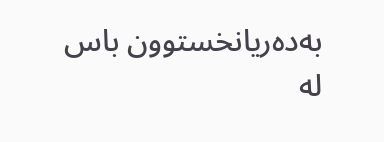به‌ده‌ریانخستوون باس له‌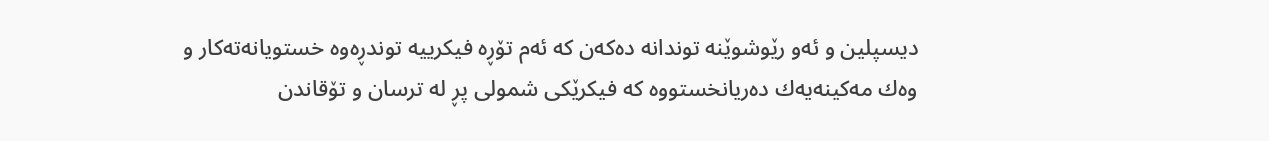دیسپلین ‌و ئه‌و رێوشوێنه‌ توندانه‌ ده‌كه‌ن كه‌ ئه‌م تۆڕه‌ فیكرییه‌ توندڕه‌وه‌ خستویانه‌ته‌كار ‌و وه‌ك مه‌كینه‌یه‌ك ده‌ریانخستووه‌ كه‌ فیكرێكی شمولی پڕ له‌ ترسان ‌و تۆقاندن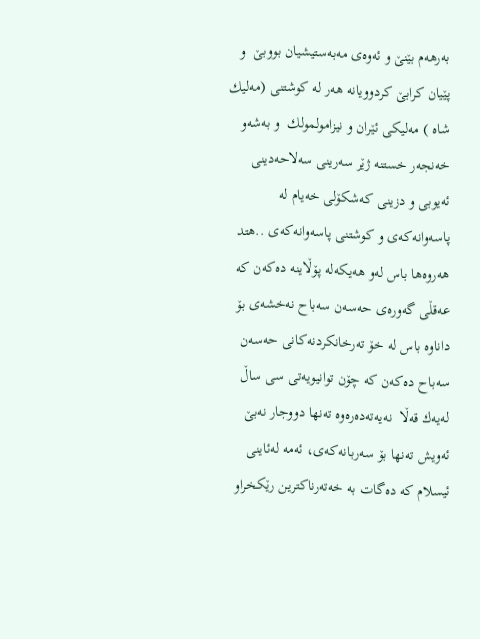به‌رهه‌م بێنێ‌ ‌و ئه‌وه‌ی مه‌به‌ستیشیان بووبێ‌  ‌و پێیان كرابێ‌ كردوویانه‌ هه‌ر له‌ كوشتنی (مه‌لیك شاه ) مه‌لیكی ئێران ‌و نیزامولمولك  ‌و به‌شه‌و خه‌نجه‌ر خستنه‌ ژێر سه‌رینی سه‌لاحه‌دینی ئه‌یوبی ‌و دزینی كه‌شكۆلی خه‌یام له‌ پاسه‌وانه‌كه‌ی ‌و كوشتنی پاسه‌وانه‌كه‌ی ..هتد هه‌روه‌ها باس له‌و هه‌یكه‌له‌ پۆڵاینه‌ ده‌كه‌ن كه‌ عه‌قڵی گه‌وره‌ی حه‌سه‌ن سه‌باح نه‌خشه‌ی بۆ داناوه‌ باس له‌ خۆ ته‌رخانكردنه‌كانی حه‌سه‌ن سه‌باح ده‌كه‌ن كه‌ چۆن توانیویه‌تی سی ساڵ له‌یه‌ك قه‌ڵا  نه‌یه‌ته‌ده‌ره‌وه‌ ته‌نها دووجار نه‌بێ‌ ئه‌ویش ته‌نها بۆ سه‌ربانه‌كه‌ی، ئه‌مه‌ له‌ئاینی ئیسلام كه‌ ده‌گات به‌ خه‌ته‌رناكترین رێكخراو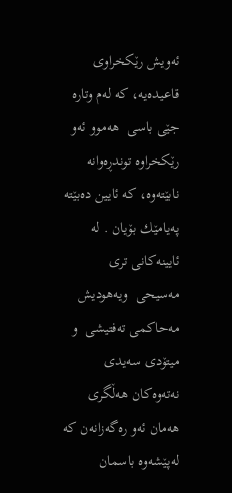ئه‌ویش رێكخراوی قاعیده‌یه‌، كه‌ له‌م وتاره‌ جێی باسی  هه‌موو ئه‌و رێكخراوه‌ توندڕه‌وانه‌ نابێته‌وه‌، كه‌ ئایین ده‌بێته‌ په‌یامێك بۆیان . له‌ ئایینه‌كانی تری مه‌سیحی  ‌ویه‌هودیش مه‌حاكمی ته‌فتیشی  ‌و میتۆدی سه‌یدی نه‌ته‌وه‌كان هه‌ڵگری هه‌مان ئه‌و ره‌گه‌زانه‌ن كه‌ له‌پێشه‌وه‌ باسمان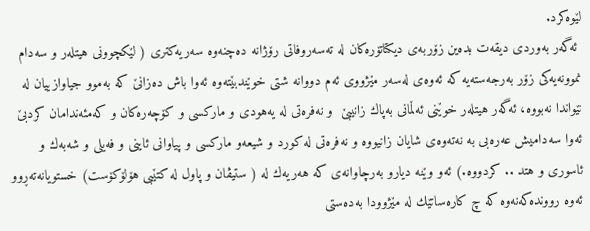لێوه‌كرد.
 ئه‌گه‌ر به‌وردی دیقه‌ت بده‌ین زۆربه‌ی دیكتاتۆره‌كان له‌ ته‌سه‌روفاتی رۆژانه‌ ده‌چنه‌وه‌ سه‌ریه‌كتری ( لێكچوونی هیتله‌ر ‌و سه‌دام نموونه‌یه‌كی زۆر به‌رجه‌سته‌یه‌ كه‌ ئه‌وه‌ی له‌سه‌ر مێژووی ئه‌م دووانه‌ شتی خوێندبێته‌وه‌ ئه‌وا باش ده‌زانێ‌ كه‌ به‌موو جیاوازییان له‌ نێواندا نه‌بووه‌، ئه‌گه‌ر هیتله‌ر خوێنی ئه‌ڵمانی به‌پاك زانیبێ‌  ‌و نه‌فره‌تی له‌ یه‌هودی ‌و ماركسی ‌و كۆچه‌ره‌كان ‌و كه‌مئه‌ندامان كردبێ‌ ئه‌وا سه‌دامیش عه‌ره‌بی به‌ نه‌ته‌وه‌ی شایان زانیووه‌ ‌و نه‌فره‌تی له‌ كورد ‌و شیعه‌‌و ماركسی ‌و پیاوانی ئاینی ‌و فه‌یلی ‌و شه‌به‌ك ‌و ئاسوری ‌و هتد .. كردووه‌.) ئه‌و وێنه‌ دیار‌و به‌رچاوانه‌ی كه‌ هه‌ریه‌ك له‌ ( ستیڤان ‌و پاول له‌ كتێبی هۆلۆكۆست) خستویانه‌ته‌ڕوو ئه‌وه‌ روونده‌كه‌نه‌وه‌ كه‌ چ كاره‌ساتێك له‌ مێژوودا به‌ده‌ستی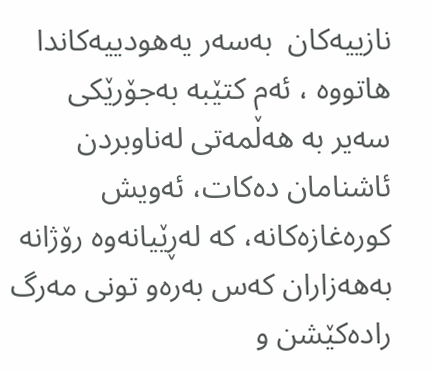نازییه‌كان  به‌سه‌ر یه‌هودییه‌كاندا هاتووه‌ ، ئه‌م كتێبه‌ به‌جۆرێكی سه‌یر به‌ هه‌ڵمه‌تی له‌ناوبردن ئاشنامان ده‌كات، ئه‌ویش كوره‌غازه‌كانه‌، كه‌ له‌ڕێیانه‌وه‌ رۆژانه‌ به‌هه‌زاران كه‌س به‌ره‌و تونی مه‌رگ راده‌كێشن ‌و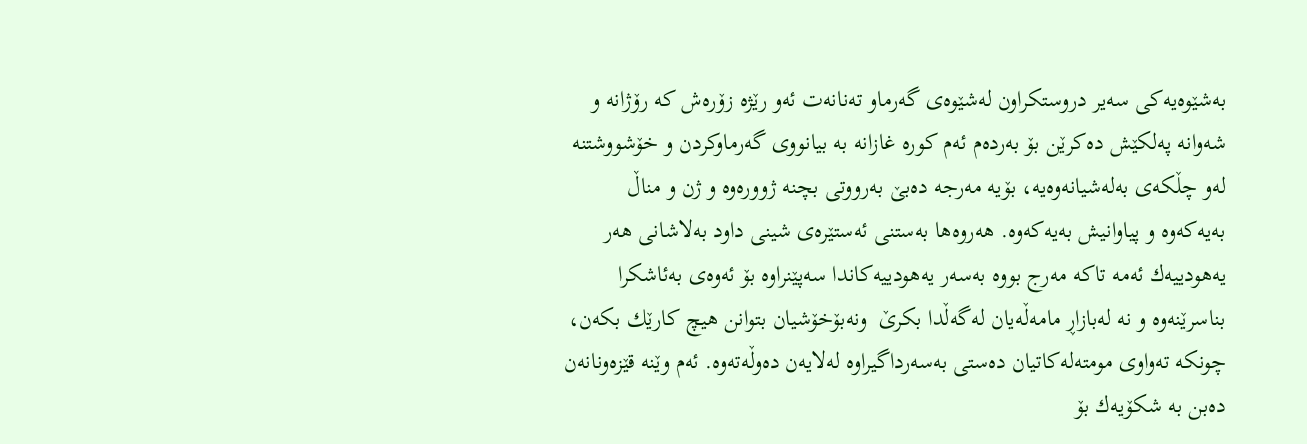به‌شێوه‌یه‌كی سه‌یر دروستكراون له‌شێوه‌ی گه‌رماو ته‌نانه‌ت ئه‌و رێژه‌ زۆره‌ش كه‌ رۆژانه‌ ‌و شه‌وانه‌ په‌لكێش ده‌كرێن بۆ به‌رده‌م ئه‌م كوره‌ غازانه‌ به‌ بیانووی گه‌رماوكردن ‌و خۆشووشتنه‌ له‌و چڵكه‌ی به‌له‌شیانه‌وه‌یه‌، بۆیه‌ مه‌رجه‌ ده‌بێ‌ به‌رووتی بچنه‌ ژووره‌وه‌ ‌و ژن ‌و مناڵ به‌یه‌كه‌وه‌ ‌و پیاوانیش به‌یه‌كه‌وه‌. هه‌روه‌ها به‌ستنی ئه‌ستێره‌ی شینی داود به‌لاشانی هه‌ر یه‌هودییه‌ك ئه‌مه‌ تاكه‌ مه‌رج بووه‌ به‌سه‌ر یه‌هودییه‌كاندا سه‌پێنراوه‌ بۆ ئه‌وه‌ی به‌ئاشكرا بناسرێنه‌وه‌ ‌و نه‌ له‌بازاڕ مامه‌ڵه‌یان له‌گه‌ڵدا بكرێ‌  ‌ونه‌بۆخۆشیان بتوانن هیچ كارێك بكه‌ن، چونكه‌ ته‌واوی مومته‌له‌كاتیان ده‌ستی به‌سه‌رداگیراوه‌ له‌لایه‌ن ده‌وڵه‌ته‌وه‌. ئه‌م وێنه‌ قێزه‌ونانه‌ن ده‌بن به‌ شكۆیه‌ك بۆ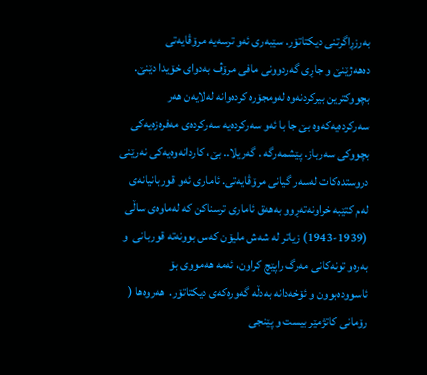به‌رزڕاگرتنی دیكتاتۆر. سێبه‌ری ئه‌و ترسه‌یه‌ مرۆڤایه‌تی ده‌هه‌ژێنێ‌ ‌و جاڕی گه‌ردوونی مافی مرۆڤ به‌دوای خۆیدا دێنێ‌. بچووكترین بیركردنه‌وه‌ له‌ومجۆره‌ كرده‌وانه‌ له‌لایه‌ن هه‌ر سه‌ركرده‌یه‌كه‌وه‌ بێ‌ جا با ئه‌و سه‌ركرده‌یه‌ سه‌ركرده‌ی مه‌فره‌زه‌یه‌كی بچووكی سه‌رباز. پێشمه‌رگه‌ . گه‌ریلا.. بێ‌، كاردانه‌وه‌یه‌كی نه‌رێنی دروستده‌كات له‌سه‌ر گیانی مرۆڤایه‌تی. ئاماری ئه‌و قوربانیانه‌ی له‌م كتێبه‌ خراونه‌ته‌ڕوو به‌هه‌ق ئاماری ترسناكن كه‌ له‌ماوه‌ی ساڵی (1939-1943) زیاتر له‌ شه‌ش ملیۆن كه‌س بوونه‌ته‌ قوربانی  ‌و به‌ره‌و تونه‌كانی مه‌رگ راپێچ كراون، ئه‌مه‌ هه‌مووی بۆ ئاسووده‌بوون ‌و ئۆخه‌دانه‌ به‌دڵه‌ گه‌وره‌كه‌ی دیكتاتۆر.  هه‌روه‌ها ( رۆمانی كاتژمێر بیست ‌و پێنجی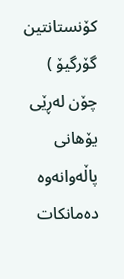كۆنستانتین گۆرگیۆ ) چۆن له‌ڕێی یۆهانی پاڵه‌وانه‌وه‌ ده‌مانكات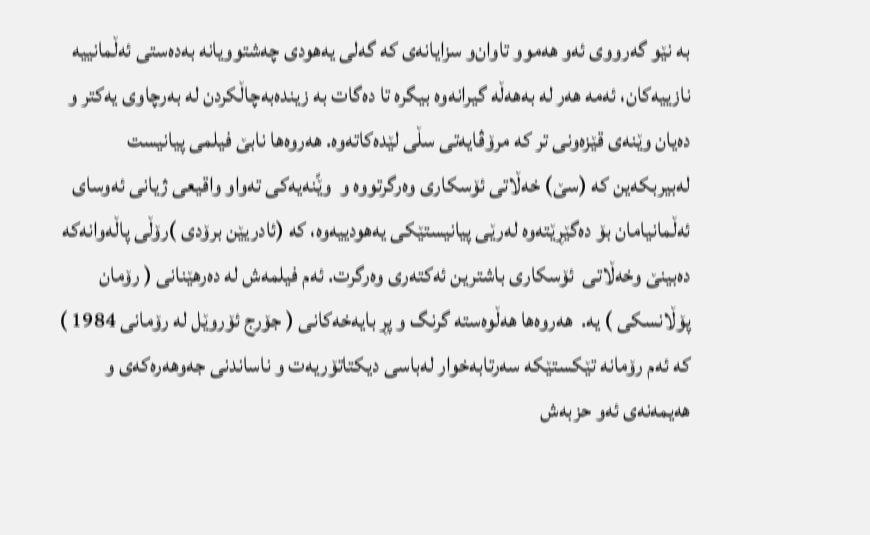به‌ نێو گه‌رووی ئه‌و هه‌موو تاوان‌و سزایانه‌ی كه‌ گه‌لی یه‌هودی چه‌شتوویانه‌ به‌ده‌ستی ئه‌ڵمانییه‌ نازییه‌كان، ئه‌مه‌ هه‌ر له‌ به‌هه‌ڵه‌ گیرانه‌وه‌ بیگره‌ تا ده‌گات به‌ زینده‌به‌چاڵكردن له‌ به‌رچاوی یه‌كتر ‌و ده‌یان وێنه‌ی قێزه‌ونی تر كه‌ مرۆڤایه‌تی سڵی لێده‌كاته‌وه‌. هه‌روه‌ها نابێ‌ فیلمی پیانیست له‌بیربكه‌ین كه‌ (سێ‌) خه‌ڵاتی ئۆسكاری وه‌رگرتووه‌ ‌و  وێًنه‌یه‌كی ته‌واو واقیعی ژیانی ئه‌وسای ئه‌ڵمانیامان بۆ ده‌گێڕێته‌وه‌ له‌رێی پیانیستێكی یه‌هودییه‌وه‌، كه‌ (ئادریێن برۆدی )رۆڵی پاڵه‌وانه‌كه‌ ده‌بینێ‌ ‌وخه‌ڵاتی  ئۆسكاری باشترین ئه‌كته‌ری وه‌رگرت. ئه‌م فیلمه‌ش له‌ ده‌رهێنانی ( رۆمان پۆڵانسكی ) یه‌.  هه‌روه‌ها هه‌ڵوه‌سته‌ گرنگ ‌و پڕ بایه‌خه‌كانی ( جۆرج ئۆروێل له‌ رۆمانی 1984 ) كه‌ ئه‌م رۆمانه‌ تێكستێكه‌ سه‌رتابه‌خوار له‌باسی دیكتاتۆریه‌ت ‌و ناساندنی جه‌وهه‌ره‌كه‌ی ‌و هه‌یمه‌نه‌ی ئه‌و حزبه‌ش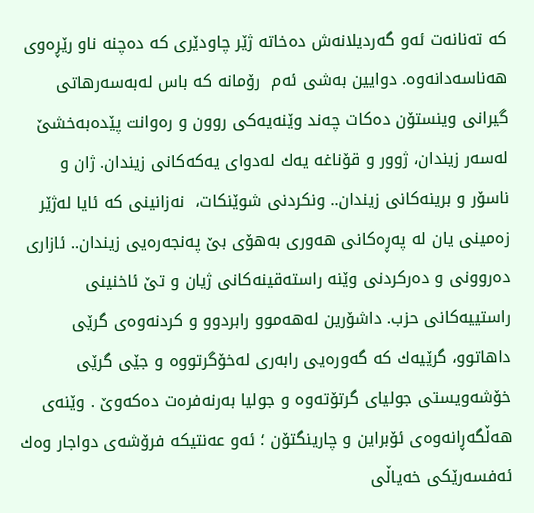كه‌ ته‌نانه‌ت ئه‌و گه‌ردیلانه‌ش ده‌خاته‌ ژێر چاودێری كه‌ ده‌چنه‌ ناو رێڕه‌وی هه‌ناسه‌دانه‌وه‌. دوایین به‌شی ئه‌م  رۆمانه‌ كه‌ باس له‌به‌سه‌رهاتی گیرانی وینستۆن ده‌كات چه‌ند وێنه‌یه‌كی روون ‌و ره‌وانت پێده‌به‌خشێ‌ له‌سه‌ر زیندان، ژوور ‌و قۆناغه‌ یه‌ك له‌دوای یه‌كه‌كانی زیندان. ژان ‌و ناسۆر ‌و برینه‌كانی زیندان.. ونكردنی شوێنكات،  نه‌زانینی كه‌ ئایا له‌ژێر زه‌مینی یان له‌ په‌ڕه‌كانی هه‌وری به‌هۆی بێ‌ په‌نجه‌ره‌یی زیندان.. ئازاری ده‌روونی ‌و ده‌ركردنی وێنه‌ راسته‌قینه‌كانی ژیان ‌و تێ‌ ئاخنینی راستییه‌كانی حزب. داشۆرین له‌هه‌موو رابردوو ‌و كردنه‌وه‌ی گرێی داهاتوو، گرێیه‌ك كه‌ گه‌وره‌یی رابه‌ری له‌خۆگرتووه‌ ‌و جێی گرێی خۆشه‌ویستی جولیای گرتۆته‌وه‌ ‌و جولیا به‌رنه‌فره‌ت ده‌كه‌وێ‌ . وێنه‌ی هه‌ڵگه‌ڕانه‌وه‌ی ئۆبراین ‌و چارینگتۆن ؛ ئه‌و عه‌نتیكه‌ فرۆشه‌ی دواجار وه‌ك ئه‌فسه‌رێكی خه‌یاڵی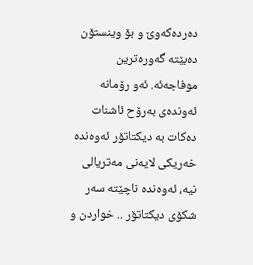ده‌رده‌كه‌وێ‌ ‌و بۆ وینستۆن ده‌بێته‌ گه‌وره‌ترین موفاجه‌ئه‌. ئه‌و رۆمانه‌ ئه‌ونده‌ی به‌رۆح ئاشنات ده‌كات به‌ دیكتاتۆر ئه‌وه‌نده‌ خه‌ریكی لایه‌نی مه‌تریالی نیه‌، ئه‌وه‌نده‌ ناچێته‌ سه‌ر شكۆی دیكتاتۆر .. خواردن ‌و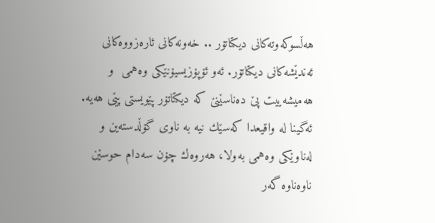هه‌ڵسوكه‌وته‌كانی دیكتاتۆر .. خه‌ونه‌كانی ئاره‌زووه‌كانی ئه‌ندێشه‌كانی دیكتاتۆر. ئه‌و ئۆپۆزیسیۆنێكی وه‌همی  ‌و هه‌میشه‌ییت پێ‌ ده‌ناسێنێ‌ كه‌ دیكتاتۆر پێویستی پێی هه‌یه‌. ئه‌گینا له‌ واقیعدا كه‌سێك نیه‌ به‌ ناوی گۆڵدسته‌ین ‌و له‌ناوێكی وه‌همی به‌ولا، هه‌روه‌ك چۆن سه‌دام حوسێن ناوه‌ناوه‌ گه‌ر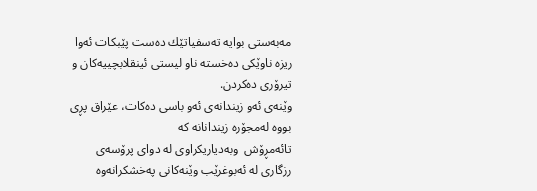مه‌به‌ستی بوایه‌ ته‌سفیاتێك ده‌ست پێبكات ئه‌وا ریزه‌ ناوێكی ده‌خسته‌ ناو لیستی ئینقلابچییه‌كان ‌و تیرۆری ده‌كردن.
وێنه‌ی ئه‌و زیندانه‌ی ئه‌و باسی ده‌كات، عێراق پڕی بووه‌ له‌مجۆره‌ زیندانانه‌ كه‌ تائه‌مڕۆش  ‌وبه‌دیاریكراوی له‌ دوای پرۆسه‌ی رزگاری له‌ ئه‌بوغرێب وێنه‌كانی په‌خشكرانه‌وه‌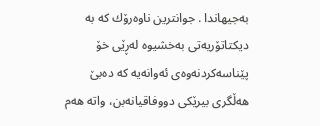به‌جیهاندا . جوانترین ناوه‌رۆك كه‌ به‌ دیكتاتۆریه‌تی به‌خشیوه‌ له‌ڕێی خۆ پێناسه‌كردنه‌وه‌ی ئه‌وانه‌یه‌ كه‌ ده‌بێ‌ هه‌ڵگری بیرێكی دووفاقیانه‌بن، واته‌ هه‌م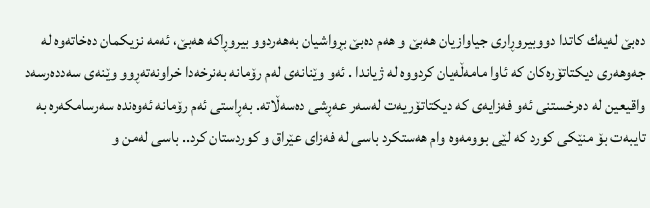ده‌بێ‌ له‌یه‌ك كاتدا دووبیروڕاری جیاوازیان هه‌بێ‌ ‌و هه‌م ده‌بێ‌ بڕواشیان به‌هه‌ردوو بیروڕاكه‌ هه‌بێ‌، ئه‌مه‌ نزیكمان ده‌خاته‌وه‌ له‌ جه‌وهه‌ری دیكتاتۆره‌كان كه‌ ئاوا مامه‌ڵه‌یان كردووه‌ له‌ ژیاندا . ئه‌و وێنانه‌ی له‌م رۆمانه‌ به‌نرخه‌دا خراونه‌ته‌ڕوو وێنه‌ی سه‌دده‌رسه‌د واقیعین له‌ ده‌رخستنی ئه‌و فه‌زایه‌ی كه‌ دیكتاتۆریه‌ت له‌سه‌ر عه‌ڕشی ده‌سه‌ڵاته‌. به‌ڕاستی ئه‌م رۆمانه‌ ئه‌وه‌نده‌ سه‌رسامكه‌ره‌ به‌ تایبه‌ت بۆ منێكی كورد كه‌ لێی بوومه‌وه‌ وام هه‌ستكرد باسی له‌ فه‌زای عێراق ‌و كوردستان كرد.. باسی له‌من ‌و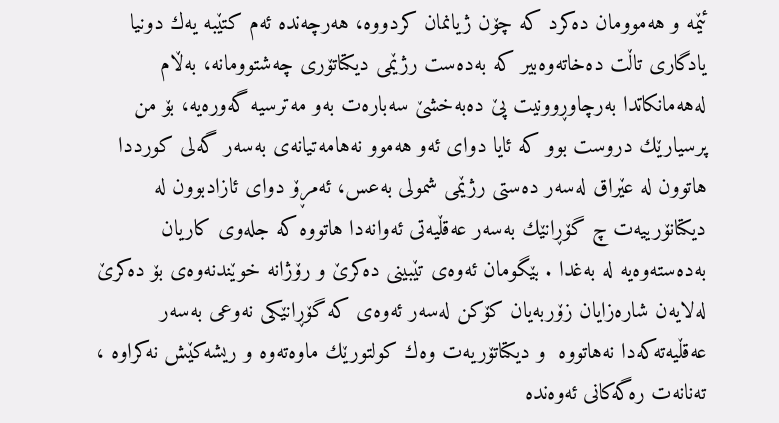ئێمه‌ ‌و هه‌موومان ده‌كرد كه‌ چۆن ژیانمان كردووه‌، هه‌رچه‌نده‌ ئه‌م كتێبه‌ یه‌ك دونیا یادگاری تاڵت ده‌خاته‌وه‌بیر كه‌ به‌ده‌ست رژێمی دیكتاتۆری چه‌شتوومانه‌، به‌ڵام له‌هه‌مانكاتدا به‌رچاوڕوونیت پێ‌ ده‌به‌خشێ‌ سه‌باره‌ت به‌و مه‌ترسیه‌ گه‌وره‌یه‌، بۆ من پرسیارێك دروست بوو كه‌ ئایا دوای ئه‌و هه‌موو نه‌هامه‌تیانه‌ی به‌سه‌ر گه‌لی كورددا هاتوون له‌ عێراق له‌سه‌ر ده‌ستی رژێمی شمولی به‌عس، ئه‌مڕۆ دوای ئازادبوون له‌ دیكتانۆرییه‌ت چ گۆڕانێك به‌سه‌ر عه‌قڵیه‌تی ئه‌وانه‌دا هاتووه‌ كه‌ جله‌وی كاریان به‌ده‌سته‌وه‌یه‌ له‌ به‌غدا . بێگومان ئه‌وه‌ی تێبینی ده‌كرێ‌ ‌و رۆژانه‌ خوێندنه‌وه‌ی بۆ ده‌كرێ‌ له‌لایه‌ن شاره‌زایان زۆربه‌یان كۆكن له‌سه‌ر ئه‌وه‌ی كه‌ گۆڕانێكی نه‌وعی به‌سه‌ر عه‌قڵیه‌ته‌كه‌دا نه‌هاتووه‌  ‌و دیكتاتۆریه‌ت وه‌ك كولتورێك ماوه‌ته‌وه‌ ‌و ریشه‌كێش نه‌كراوه‌ ، ته‌نانه‌ت ره‌گه‌كانی ئه‌وه‌نده‌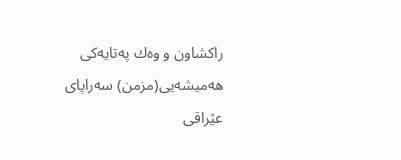راكشاون ‌و وه‌ك په‌تایه‌كی هه‌میشه‌یی(مزمن) سه‌راپای عێراقی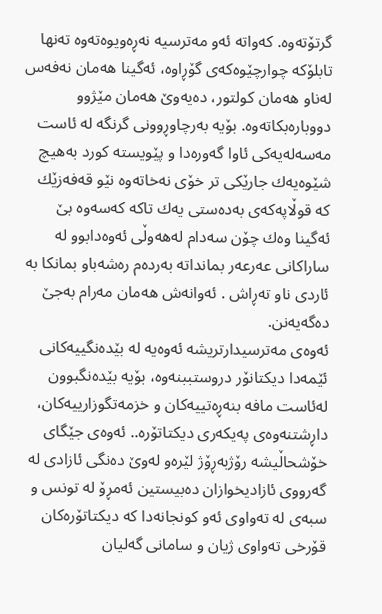گرتۆته‌وه‌. كه‌واته‌ ئه‌و مه‌ترسیه‌ نه‌ڕه‌ویوه‌ته‌وه‌ ته‌نها تابلۆكه‌ چوارچێوه‌كه‌ی گۆڕاوه‌، ئه‌گینا هه‌مان نه‌فه‌س له‌ناو هه‌مان كولتور، ده‌یه‌وێ‌ هه‌مان مێژوو دووباره‌بكاته‌وه‌. بۆیه‌ به‌رچاوڕوونی گرنگه‌ له‌ ئاست مه‌سه‌له‌یه‌كی ئاوا گه‌وره‌دا ‌و پێویسته‌ كورد به‌هیچ شێوه‌یه‌ك جارێكی تر خۆی نه‌خاته‌وه‌ نێو قه‌فه‌زێك كه‌ قوڵاپه‌كه‌ی به‌ده‌ستی یه‌ك تاكه‌ كه‌سه‌وه‌ بێ‌ ئه‌گینا وه‌ك چۆن سه‌دام له‌هه‌وڵی ئه‌وه‌دابوو له‌ ساراكانی عه‌رعه‌ر بمانداته‌ به‌رده‌م ره‌شه‌با‌و بمانكا به‌ ئاردی ناو ته‌ڕاش . ئه‌وانه‌ش هه‌مان مه‌رام به‌جێ‌ ده‌گه‌یه‌نن.
ئه‌وه‌ی مه‌ترسیدارتریشه‌ ئه‌وه‌یه‌ له‌ بێده‌نگییه‌كانی ئێمه‌دا دیكتانۆر دروستببنه‌وه‌، بۆیه‌ بێده‌نگبوون له‌ئاست مافه‌ بنه‌ڕه‌تییه‌كان ‌و خزمه‌تگوزارییه‌كان، داڕشتنه‌وه‌ی په‌یكه‌ری دیكتاتۆره‌.. ئه‌وه‌ی جێگای خۆشحاڵیشه‌ رۆژبه‌ڕۆژ لێره‌و له‌وێ‌ ده‌نگی ئازادی له‌ گه‌رووی ئازادیخوازان ده‌بیستین ئه‌مڕۆ له‌ تونس ‌و سبه‌ی له‌ ته‌واوی ئه‌و كونجانه‌دا كه‌ دیكتاتۆره‌كان قۆرخی ته‌واوی ژیان ‌و سامانی گه‌لیان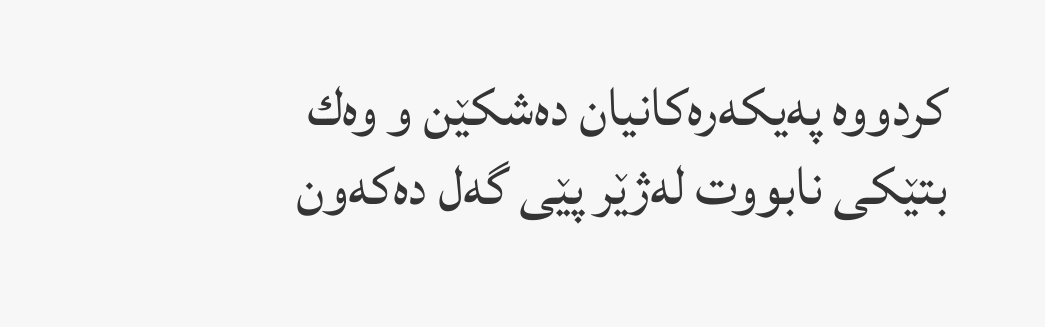كردووه‌ په‌یكه‌ره‌كانیان ده‌شكێن ‌و وه‌ك بتێكی نابووت له‌ژێر پێی گه‌ل ده‌كه‌ون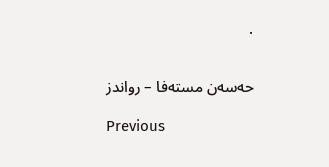.


حه‌سه‌ن مسته‌فا – رواندز

Previous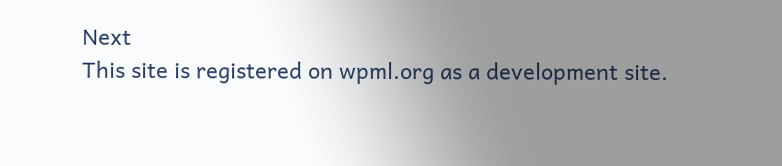Next
This site is registered on wpml.org as a development site.